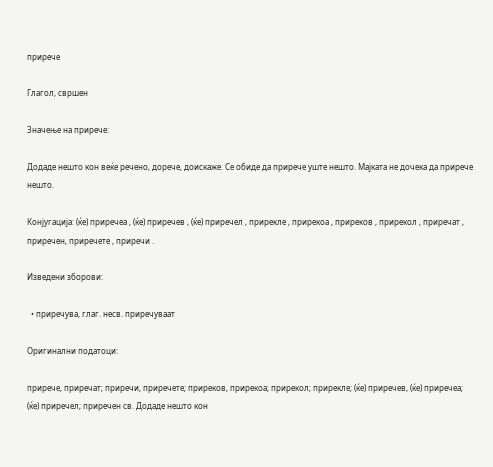прирече

Глагол, свршен

Значење на прирече:

Додаде нешто кон веќе речено, дорече, доискаже. Се обиде да прирече уште нешто. Мајката не дочека да прирече нешто.

Конјугација: (ќе) приречеа , (ќе) приречев , (ќе) приречел , прирекле , прирекоа , приреков , прирекол , приречат , приречен, приречете , приречи .

Изведени зборови:

  • приречува, глаг. несв. приречуваат

Оригинални податоци:

прирече, приречат; приречи, приречете; приреков, прирекоа; прирекол; прирекле; (ќе) приречев, (ќе) приречеа; (ќе) приречел; приречен св. Додаде нешто кон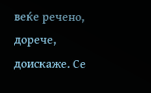веќе речено, дорече, доискаже. Се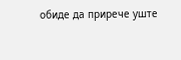обиде да прирече уште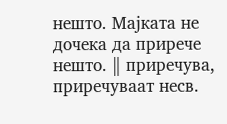нешто. Мајката не дочека да прирече нешто. ‖ приречува, приречуваат несв.